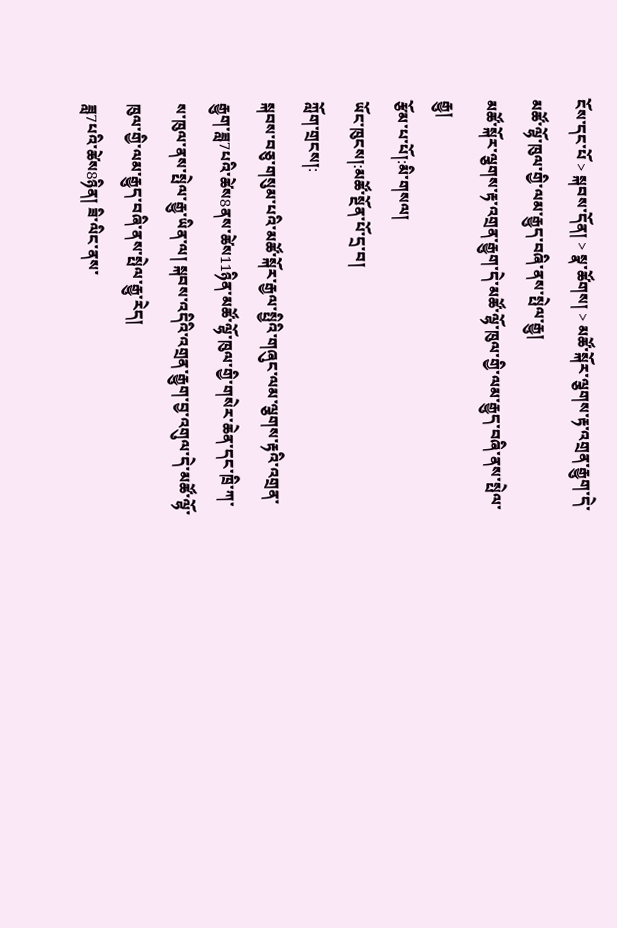ངོས་དང་པོ > སྐབས་དོན། > སྣ་ཚོགས། > མཚོ་སྐོར་ལྕགས་རྟ་འགྲན་རྒྱུག་དེ་མཚོ་ལྷོ་ཁུལ་གྱི་ལམ་རྒྱུད་བཞི་ནས་སྤེལ་རྒྱུ།
མཚོ་སྐོར་ལྕགས་རྟ་འགྲན་རྒྱུག་དེ་མཚོ་ལྷོ་ཁུལ་གྱི་ལམ་རྒྱུད་བཞི་ནས་སྤེལ་རྒྱུ།
རྩོམ་པ་པོ།:མི་གསལ།
ཡོང་ཁུངས།:མཚོ་སྔོན་པོ་དྲ་བ།
ཀློག་གྲངས།:
སྐབས་བཅུ་གསུམ་པའི་མཚོ་སྐོར་རྒྱལ་སྤྱིའི་གཞུང་ལམ་ལྕགས་རྟའི་འགྲན་རྒྱུག་ཟླ7པའི་ཚེས8ནས་ཚེས11ཉིན་མཚོ་ལྷོ་ཁུལ་གྱི་གསེར་ཆེན་དང་ཁྲི་ཀ་ས་ཁུལ་ནས་སྤེལ་རྒྱུ་ཡིན་ལ། སྐབས་འདིའི་འགྲན་རྒྱུག་བྱ་འགུལ་དེ་མཚོ་ལྷོ་ཁུལ་གྱི་ལམ་རྒྱུད་བཞི་ནས་སྤེལ་རྒྱུ་རེད།
ཟླ7པའི་ཚེས8ཉིན། ཟི་ལིང་ནས་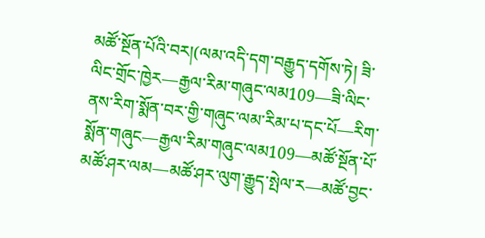མཚོ་སྔོན་པོའི་བར།(ལམ་འདི་དག་བརྒྱུད་དགོས་ཏེ། ཟི་ལིང་གྲོང་ཁྱེར—རྒྱལ་རིམ་གཞུང་ལམ109—ཟི་ལིང་ནས་རིག་སྨོན་བར་གྱི་གཞུང་ལམ་རིམ་པ་དང་པོ—རིག་སྨོན་གཞུང—རྒྱལ་རིམ་གཞུང་ལམ109—མཚོ་སྔོན་པོ་མཚོ་ཤར་ལམ—མཚོ་ཤར་ལུག་རྒྱུད་སྤེལ་ར—མཚོ་བྱང་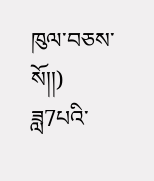ཁུལ་བཅས་སོ།།)
ཟླ7པའི་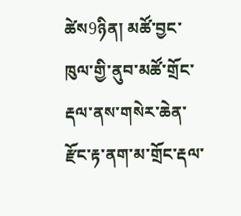ཚེས9ཉིན། མཚོ་བྱང་ཁུལ་གྱི་ནུབ་མཚོ་གྲོང་རྡལ་ནས་གསེར་ཆེན་རྫོང་རྟ་ནག་མ་གྲོང་རྡལ་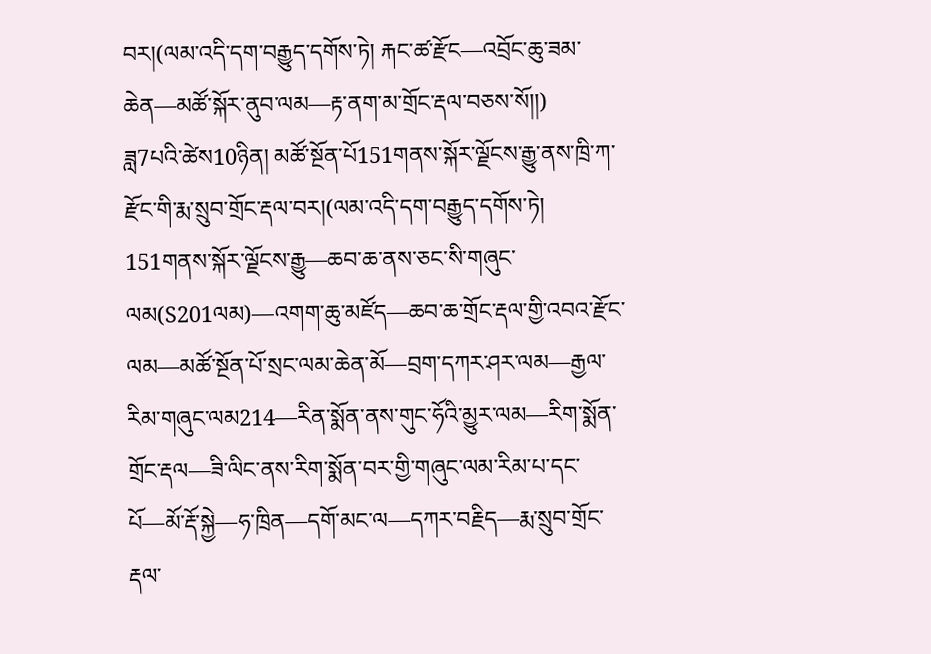བར།(ལམ་འདི་དག་བརྒྱུད་དགོས་ཏེ། རྐང་ཚ་རྫོང—འབྲོང་ཆུ་ཟམ་ཆེན—མཚོ་སྐོར་ནུབ་ལམ—རྟ་ནག་མ་གྲོང་རྡལ་བཅས་སོ།།)
ཟླ7པའི་ཚེས10ཉིན། མཚོ་སྔོན་པོ151གནས་སྐོར་ལྗོངས་རྒྱུ་ནས་ཁྲི་ཀ་རྫོང་གི་རྨ་སྲུབ་གྲོང་རྡལ་བར།(ལམ་འདི་དག་བརྒྱུད་དགོས་ཏེ། 151གནས་སྐོར་ལྗོངས་རྒྱུ—ཆབ་ཆ་ནས་ཅང་སི་གཞུང་ལམ(S201ལམ)—འགག་ཆུ་མཛོད—ཆབ་ཆ་གྲོང་རྡལ་གྱི་འབའ་རྫོང་ལམ—མཚོ་སྔོན་པོ་སྲང་ལམ་ཆེན་མོ—བྲག་དཀར་ཤར་ལམ—རྒྱལ་རིམ་གཞུང་ལམ214—རིན་སྨོན་ནས་གུང་ཧོའི་མྱུར་ལམ—རིག་སྨོན་གྲོང་རྡལ—ཟི་ལིང་ནས་རིག་སྨོན་བར་གྱི་གཞུང་ལམ་རིམ་པ་དང་པོ—མོ་རྡོ་སྐྱེ—ཧ་ཁྲིན—དགོ་མང་ལ—དཀར་བརྗིད—རྨ་སྲུབ་གྲོང་རྡལ་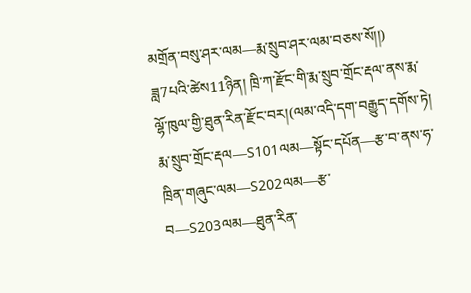མགྲོན་བསུ་ཤར་ལམ—རྨ་སྲུབ་ཤར་ལམ་བཅས་སོ།།)
ཟླ7པའི་ཚེས11ཉིན། ཁྲི་ཀ་རྫོང་གི་རྨ་སྲུབ་གྲོང་རྡལ་ནས་རྨ་ལྷོ་ཁུལ་གྱི་ཐུན་རིན་རྫོང་བར།(ལམ་འདི་དག་བརྒྱུད་དགོས་ཏེ། རྨ་སྲུབ་གྲོང་རྡལ—S101ལམ—སྟོང་དཔོན—རྩ་བ་ནས་ཧ་ཁྲིན་གཞུང་ལམ—S202ལམ—རྩ་བ—S203ལམ—ཐུན་རིན་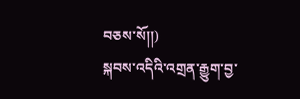བཅས་སོ།།)
སྐབས་འདིའི་འགྲན་རྒྱུག་བྱ་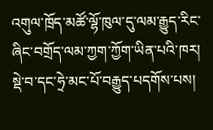འགུལ་ཁྲོད་མཚོ་ལྷོ་ཁུལ་དུ་ལམ་རྒྱུད་རིང་ཞིང་བགྲོད་ལམ་ཀྱག་ཀྱོག་ཡིན་པའི་ཁར། སྡེ་བ་དང་ཧྲེ་མང་པོ་བརྒྱུད་པདགོས་པས།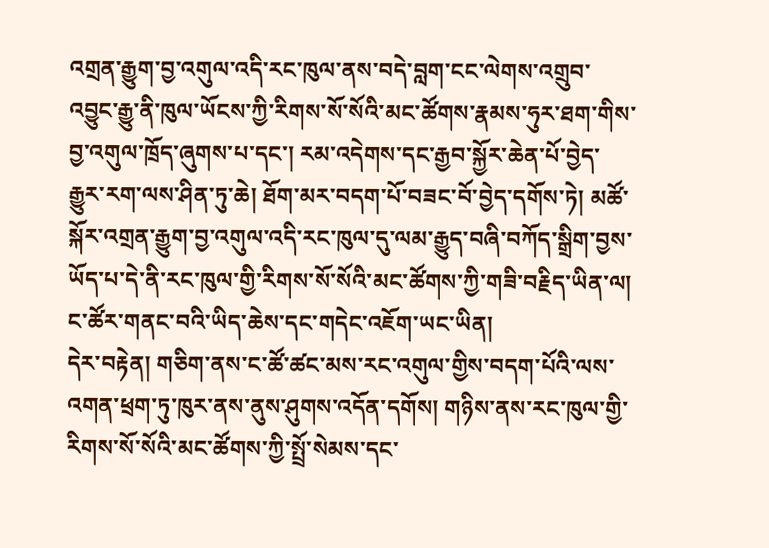འགྲན་རྒྱུག་བྱ་འགུལ་འདི་རང་ཁུལ་ནས་བདེ་བླག་ངང་ལེགས་འགྲུབ་འབྱུང་རྒྱུ་ནི་ཁུལ་ཡོངས་ཀྱི་རིགས་སོ་སོའི་མང་ཚོགས་རྣམས་ཧུར་ཐག་གིས་བྱ་འགུལ་ཁྲོད་ཞུགས་པ་དང་། རམ་འདེགས་དང་རྒྱབ་སྐྱོར་ཆེན་པོ་བྱེད་རྒྱུར་རག་ལས་ཤིན་ཏུ་ཆེ། ཐོག་མར་བདག་པོ་བཟང་བོ་བྱེད་དགོས་ཏེ། མཚོ་སྐོར་འགྲན་རྒྱུག་བྱ་འགུལ་འདི་རང་ཁུལ་དུ་ལམ་རྒྱུད་བཞི་བཀོད་སྒྲིག་བྱས་ཡོད་པ་དེ་ནི་རང་ཁུལ་གྱི་རིགས་སོ་སོའི་མང་ཚོགས་ཀྱི་གཟི་བརྗིད་ཡིན་ལ། ང་ཚོར་གནང་བའི་ཡིད་ཆེས་དང་གདེང་འཇོག་ཡང་ཡིན།
དེར་བརྟེན། གཅིག་ནས་ང་ཚོ་ཚང་མས་རང་འགུལ་གྱིས་བདག་པོའི་ལས་འགན་ཕྲག་ཏུ་ཁུར་ནས་ནུས་ཤུགས་འདོན་དགོས། གཉིས་ནས་རང་ཁུལ་གྱི་རིགས་སོ་སོའི་མང་ཚོགས་ཀྱི་སྤྲོ་སེམས་དང་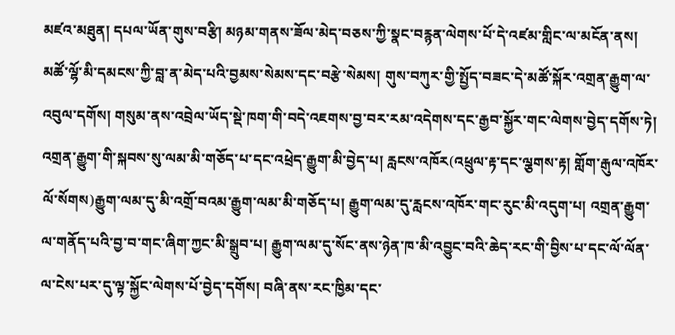མཛའ་མཐུན། དཔལ་ཡོན་གུས་བརྩི། མཉམ་གནས་ཟོལ་མེད་བཅས་ཀྱི་སྣང་བརྙན་ལེགས་པོ་དེ་འཛམ་གླིང་ལ་མངོན་ནས། མཚོ་ལྷོ་མི་དམངས་ཀྱི་བླ་ན་མེད་པའི་བྱམས་སེམས་དང་བརྩེ་སེམས། གུས་བཀུར་གྱི་སྤྱོད་བཟང་དེ་མཚོ་སྐོར་འགྲན་རྒྱུག་ལ་འབུལ་དགོས། གསུམ་ནས་འབྲེལ་ཡོད་སྡེ་ཁག་གི་བདེ་འཇགས་བྱ་བར་རམ་འདེགས་དང་རྒྱབ་སྐྱོར་གང་ལེགས་བྱེད་དགོས་ཏེ། འགྲན་རྒྱུག་གི་སྐབས་སུ་ལམ་མི་གཅོད་པ་དང་འཕྲེད་རྒྱུག་མི་བྱེད་པ། རླངས་འཁོར(འཕྲུལ་རྟ་དང་ལྕགས་རྟ། གློག་རྒུལ་འཁོར་ལོ་སོགས)རྒྱུག་ལམ་དུ་མི་འགྲོ་བའམ་རྒྱུག་ལམ་མི་གཅོད་པ། རྒྱུག་ལམ་དུ་རླངས་འཁོར་གང་རུང་མི་འདུག་པ། འགྲན་རྒྱུག་ལ་གནོད་པའི་བྱ་བ་གང་ཞིག་ཀྱང་མི་སྒྲུབ་པ། རྒྱུག་ལམ་དུ་སོང་ནས་ཉེན་ཁ་མི་འབྱུང་བའི་ཆེད་རང་གི་བྱིས་པ་དང་ལོ་ལོན་ལ་ངེས་པར་དུ་ལྟ་སྐྱོང་ལེགས་པོ་བྱེད་དགོས། བཞི་ནས་རང་ཁྱིམ་དང་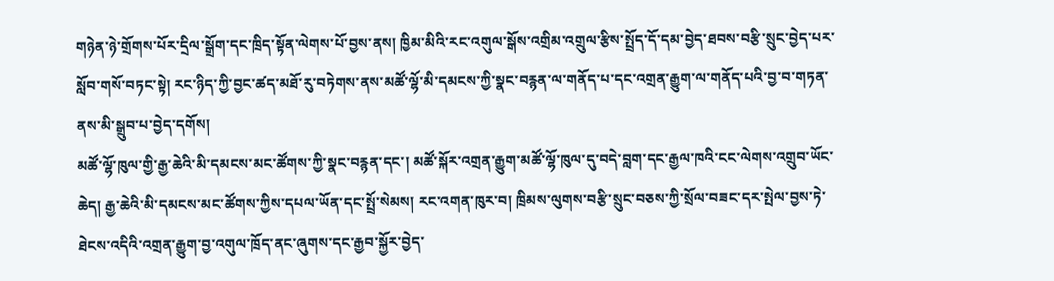གཉེན་ཉེ་གྲོགས་པོར་དྲིལ་སྒྲོག་དང་ཁྲིད་སྟོན་ལེགས་པོ་བྱས་ནས། ཁྱིམ་མིའི་རང་འགུལ་སྒོས་འགྲིམ་འགྲུལ་རྩིས་སྤྲོད་དོ་དམ་བྱེད་ཐབས་བརྩི་སྲུང་བྱེད་པར་སློབ་གསོ་བཏང་སྟེ། རང་ཉིད་ཀྱི་བྱང་ཚད་མཐོ་རུ་བཏེགས་ནས་མཚོ་ལྷོ་མི་དམངས་ཀྱི་སྣང་བརྙན་ལ་གནོད་པ་དང་འགྲན་རྒྱུག་ལ་གནོད་པའི་བྱ་བ་གཏན་ནས་མི་སྒྲུབ་པ་བྱེད་དགོས།
མཚོ་ལྷོ་ཁུལ་གྱི་རྒྱ་ཆེའི་མི་དམངས་མང་ཚོགས་ཀྱི་སྣང་བརྙན་དང་། མཚོ་སྐོར་འགྲན་རྒྱུག་མཚོ་ལྷོ་ཁུལ་དུ་བདེ་བླག་དང་རྒྱལ་ཁའི་ངང་ལེགས་འགྲུབ་ཡོང་ཆེད། རྒྱ་ཆེའི་མི་དམངས་མང་ཚོགས་ཀྱིས་དཔལ་ཡོན་དང་སྤྲོ་སེམས། རང་འགན་ཁུར་བ། ཁྲིམས་ལུགས་བརྩི་སྲུང་བཅས་ཀྱི་སྲོལ་བཟང་དར་སྤེལ་བྱས་ཏེ་ཐེངས་འདིའི་འགྲན་རྒྱུག་བྱ་འགུལ་ཁྲོད་ནང་ཞུགས་དང་རྒྱབ་སྐྱོར་བྱེད་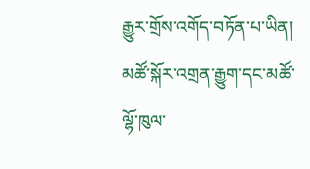རྒྱུར་གྲོས་འགོད་བཏོན་པ་ཡིན།
མཚོ་སྐོར་འགྲན་རྒྱུག་དང་མཚོ་ལྷོ་ཁུལ་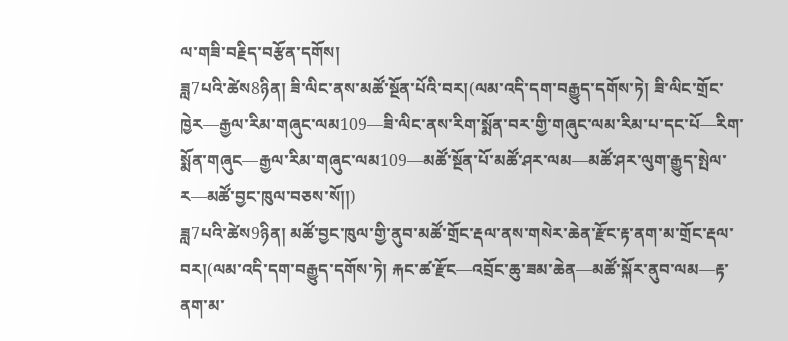ལ་གཟི་བརྗིད་བརྩོན་དགོས།
ཟླ7པའི་ཚེས8ཉིན། ཟི་ལིང་ནས་མཚོ་སྔོན་པོའི་བར།(ལམ་འདི་དག་བརྒྱུད་དགོས་ཏེ། ཟི་ལིང་གྲོང་ཁྱེར—རྒྱལ་རིམ་གཞུང་ལམ109—ཟི་ལིང་ནས་རིག་སྨོན་བར་གྱི་གཞུང་ལམ་རིམ་པ་དང་པོ—རིག་སྨོན་གཞུང—རྒྱལ་རིམ་གཞུང་ལམ109—མཚོ་སྔོན་པོ་མཚོ་ཤར་ལམ—མཚོ་ཤར་ལུག་རྒྱུད་སྤེལ་ར—མཚོ་བྱང་ཁུལ་བཅས་སོ།།)
ཟླ7པའི་ཚེས9ཉིན། མཚོ་བྱང་ཁུལ་གྱི་ནུབ་མཚོ་གྲོང་རྡལ་ནས་གསེར་ཆེན་རྫོང་རྟ་ནག་མ་གྲོང་རྡལ་བར།(ལམ་འདི་དག་བརྒྱུད་དགོས་ཏེ། རྐང་ཚ་རྫོང—འབྲོང་ཆུ་ཟམ་ཆེན—མཚོ་སྐོར་ནུབ་ལམ—རྟ་ནག་མ་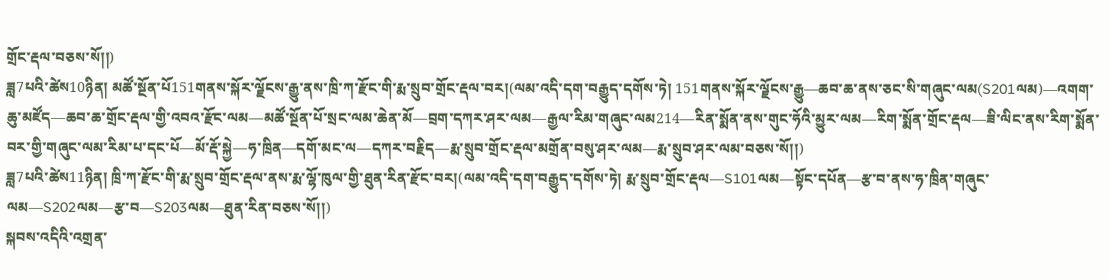གྲོང་རྡལ་བཅས་སོ།།)
ཟླ7པའི་ཚེས10ཉིན། མཚོ་སྔོན་པོ151གནས་སྐོར་ལྗོངས་རྒྱུ་ནས་ཁྲི་ཀ་རྫོང་གི་རྨ་སྲུབ་གྲོང་རྡལ་བར།(ལམ་འདི་དག་བརྒྱུད་དགོས་ཏེ། 151གནས་སྐོར་ལྗོངས་རྒྱུ—ཆབ་ཆ་ནས་ཅང་སི་གཞུང་ལམ(S201ལམ)—འགག་ཆུ་མཛོད—ཆབ་ཆ་གྲོང་རྡལ་གྱི་འབའ་རྫོང་ལམ—མཚོ་སྔོན་པོ་སྲང་ལམ་ཆེན་མོ—བྲག་དཀར་ཤར་ལམ—རྒྱལ་རིམ་གཞུང་ལམ214—རིན་སྨོན་ནས་གུང་ཧོའི་མྱུར་ལམ—རིག་སྨོན་གྲོང་རྡལ—ཟི་ལིང་ནས་རིག་སྨོན་བར་གྱི་གཞུང་ལམ་རིམ་པ་དང་པོ—མོ་རྡོ་སྐྱེ—ཧ་ཁྲིན—དགོ་མང་ལ—དཀར་བརྗིད—རྨ་སྲུབ་གྲོང་རྡལ་མགྲོན་བསུ་ཤར་ལམ—རྨ་སྲུབ་ཤར་ལམ་བཅས་སོ།།)
ཟླ7པའི་ཚེས11ཉིན། ཁྲི་ཀ་རྫོང་གི་རྨ་སྲུབ་གྲོང་རྡལ་ནས་རྨ་ལྷོ་ཁུལ་གྱི་ཐུན་རིན་རྫོང་བར།(ལམ་འདི་དག་བརྒྱུད་དགོས་ཏེ། རྨ་སྲུབ་གྲོང་རྡལ—S101ལམ—སྟོང་དཔོན—རྩ་བ་ནས་ཧ་ཁྲིན་གཞུང་ལམ—S202ལམ—རྩ་བ—S203ལམ—ཐུན་རིན་བཅས་སོ།།)
སྐབས་འདིའི་འགྲན་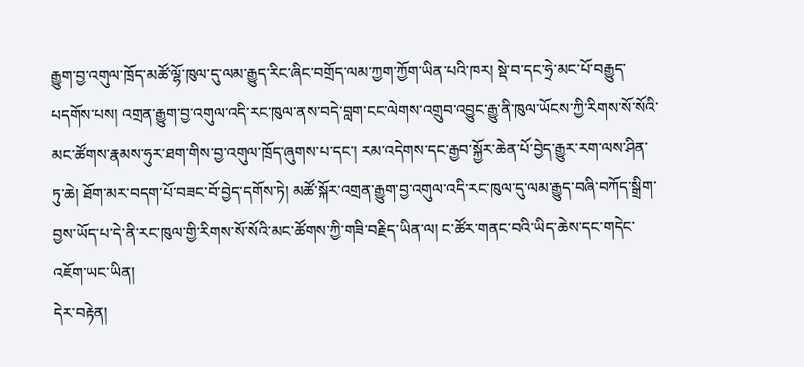རྒྱུག་བྱ་འགུལ་ཁྲོད་མཚོ་ལྷོ་ཁུལ་དུ་ལམ་རྒྱུད་རིང་ཞིང་བགྲོད་ལམ་ཀྱག་ཀྱོག་ཡིན་པའི་ཁར། སྡེ་བ་དང་ཧྲེ་མང་པོ་བརྒྱུད་པདགོས་པས། འགྲན་རྒྱུག་བྱ་འགུལ་འདི་རང་ཁུལ་ནས་བདེ་བླག་ངང་ལེགས་འགྲུབ་འབྱུང་རྒྱུ་ནི་ཁུལ་ཡོངས་ཀྱི་རིགས་སོ་སོའི་མང་ཚོགས་རྣམས་ཧུར་ཐག་གིས་བྱ་འགུལ་ཁྲོད་ཞུགས་པ་དང་། རམ་འདེགས་དང་རྒྱབ་སྐྱོར་ཆེན་པོ་བྱེད་རྒྱུར་རག་ལས་ཤིན་ཏུ་ཆེ། ཐོག་མར་བདག་པོ་བཟང་བོ་བྱེད་དགོས་ཏེ། མཚོ་སྐོར་འགྲན་རྒྱུག་བྱ་འགུལ་འདི་རང་ཁུལ་དུ་ལམ་རྒྱུད་བཞི་བཀོད་སྒྲིག་བྱས་ཡོད་པ་དེ་ནི་རང་ཁུལ་གྱི་རིགས་སོ་སོའི་མང་ཚོགས་ཀྱི་གཟི་བརྗིད་ཡིན་ལ། ང་ཚོར་གནང་བའི་ཡིད་ཆེས་དང་གདེང་འཇོག་ཡང་ཡིན།
དེར་བརྟེན།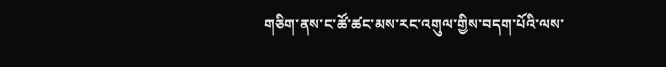གཅིག་ནས་ང་ཚོ་ཚང་མས་རང་འགུལ་གྱིས་བདག་པོའི་ལས་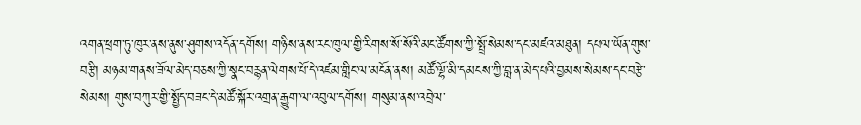འགན་ཕྲག་ཏུ་ཁུར་ནས་ནུས་ཤུགས་འདོན་དགོས། གཉིས་ནས་རང་ཁུལ་གྱི་རིགས་སོ་སོའི་མང་ཚོགས་ཀྱི་སྤྲོ་སེམས་དང་མཛའ་མཐུན། དཔལ་ཡོན་གུས་བརྩི། མཉམ་གནས་ཟོལ་མེད་བཅས་ཀྱི་སྣང་བརྙན་ལེགས་པོ་དེ་འཛམ་གླིང་ལ་མངོན་ནས། མཚོ་ལྷོ་མི་དམངས་ཀྱི་བླ་ན་མེད་པའི་བྱམས་སེམས་དང་བརྩེ་སེམས། གུས་བཀུར་གྱི་སྤྱོད་བཟང་དེ་མཚོ་སྐོར་འགྲན་རྒྱུག་ལ་འབུལ་དགོས། གསུམ་ནས་འབྲེལ་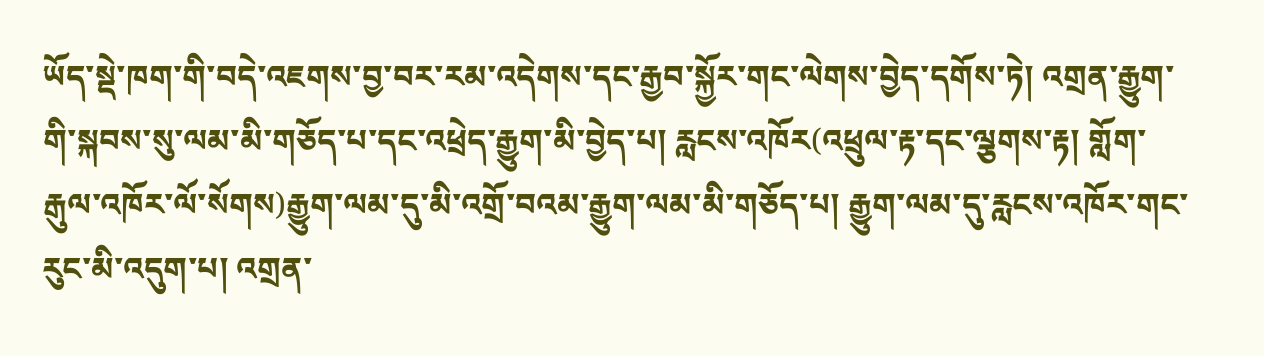ཡོད་སྡེ་ཁག་གི་བདེ་འཇགས་བྱ་བར་རམ་འདེགས་དང་རྒྱབ་སྐྱོར་གང་ལེགས་བྱེད་དགོས་ཏེ། འགྲན་རྒྱུག་གི་སྐབས་སུ་ལམ་མི་གཅོད་པ་དང་འཕྲེད་རྒྱུག་མི་བྱེད་པ། རླངས་འཁོར(འཕྲུལ་རྟ་དང་ལྕགས་རྟ། གློག་རྒུལ་འཁོར་ལོ་སོགས)རྒྱུག་ལམ་དུ་མི་འགྲོ་བའམ་རྒྱུག་ལམ་མི་གཅོད་པ། རྒྱུག་ལམ་དུ་རླངས་འཁོར་གང་རུང་མི་འདུག་པ། འགྲན་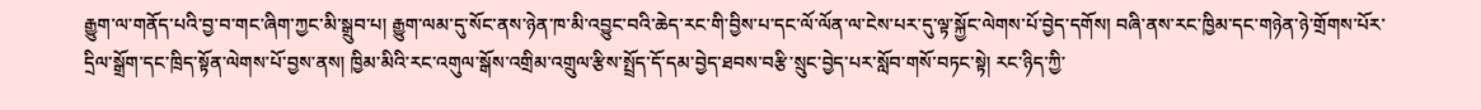རྒྱུག་ལ་གནོད་པའི་བྱ་བ་གང་ཞིག་ཀྱང་མི་སྒྲུབ་པ། རྒྱུག་ལམ་དུ་སོང་ནས་ཉེན་ཁ་མི་འབྱུང་བའི་ཆེད་རང་གི་བྱིས་པ་དང་ལོ་ལོན་ལ་ངེས་པར་དུ་ལྟ་སྐྱོང་ལེགས་པོ་བྱེད་དགོས། བཞི་ནས་རང་ཁྱིམ་དང་གཉེན་ཉེ་གྲོགས་པོར་དྲིལ་སྒྲོག་དང་ཁྲིད་སྟོན་ལེགས་པོ་བྱས་ནས། ཁྱིམ་མིའི་རང་འགུལ་སྒོས་འགྲིམ་འགྲུལ་རྩིས་སྤྲོད་དོ་དམ་བྱེད་ཐབས་བརྩི་སྲུང་བྱེད་པར་སློབ་གསོ་བཏང་སྟེ། རང་ཉིད་ཀྱི་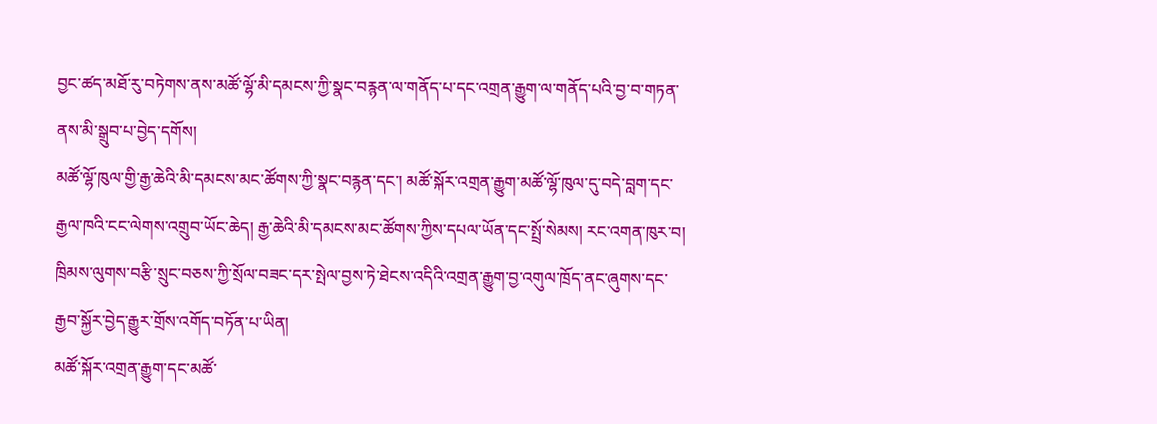བྱང་ཚད་མཐོ་རུ་བཏེགས་ནས་མཚོ་ལྷོ་མི་དམངས་ཀྱི་སྣང་བརྙན་ལ་གནོད་པ་དང་འགྲན་རྒྱུག་ལ་གནོད་པའི་བྱ་བ་གཏན་ནས་མི་སྒྲུབ་པ་བྱེད་དགོས།
མཚོ་ལྷོ་ཁུལ་གྱི་རྒྱ་ཆེའི་མི་དམངས་མང་ཚོགས་ཀྱི་སྣང་བརྙན་དང་། མཚོ་སྐོར་འགྲན་རྒྱུག་མཚོ་ལྷོ་ཁུལ་དུ་བདེ་བླག་དང་རྒྱལ་ཁའི་ངང་ལེགས་འགྲུབ་ཡོང་ཆེད། རྒྱ་ཆེའི་མི་དམངས་མང་ཚོགས་ཀྱིས་དཔལ་ཡོན་དང་སྤྲོ་སེམས། རང་འགན་ཁུར་བ། ཁྲིམས་ལུགས་བརྩི་སྲུང་བཅས་ཀྱི་སྲོལ་བཟང་དར་སྤེལ་བྱས་ཏེ་ཐེངས་འདིའི་འགྲན་རྒྱུག་བྱ་འགུལ་ཁྲོད་ནང་ཞུགས་དང་རྒྱབ་སྐྱོར་བྱེད་རྒྱུར་གྲོས་འགོད་བཏོན་པ་ཡིན།
མཚོ་སྐོར་འགྲན་རྒྱུག་དང་མཚོ་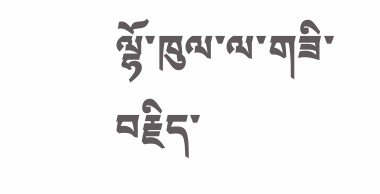ལྷོ་ཁུལ་ལ་གཟི་བརྗིད་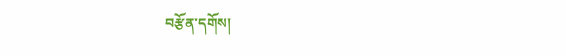བརྩོན་དགོས།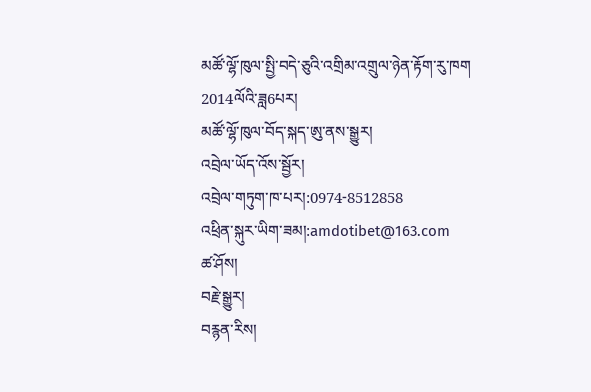མཚོ་ལྷོ་ཁུལ་སྤྱི་བདེ་ཅུའི་འགྲིམ་འགྲུལ་ཉེན་རྟོག་རུ་ཁག
2014ལོའི་ཟླ6པར།
མཚོ་ལྷོ་ཁུལ་བོད་སྐད་ཨུ་ནས་སྒྱུར།
འབྲེལ་ཡོད་འོས་སྦྱོར།
འབྲེལ་གཏུག་ཁ་པར།:0974-8512858
འཕྲིན་སྐུར་ཡིག་ཟམ།:amdotibet@163.com
ཚ་ཤོས།
བརྗེ་སྒྱུར།
བརྙན་རིས།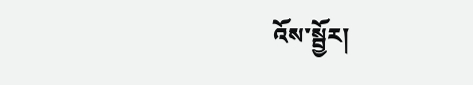འོས་སྦྱོར།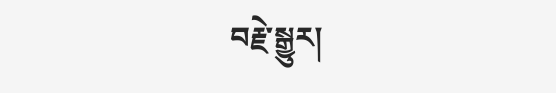བརྗེ་སྒྱུར།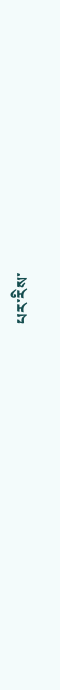པར་རིས་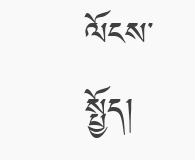ལོངས་སྤྱོད།